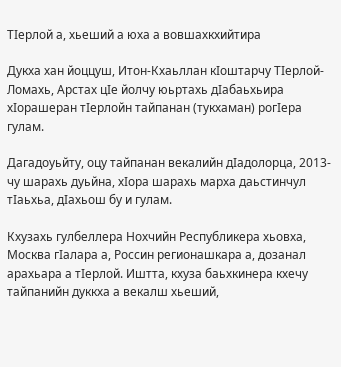ТIерлой а, хьеший а юха а вовшахкхийтира

Дукха хан йоццуш, Итон-Кхаьллан кIоштарчу ТIерлой-Ломахь, Арстах цIе йолчу юьртахь дIабаьхьира хIорашеран тIерлойн тайпанан (тукхаман) рогIера гулам.

Дагадоуьйту, оцу тайпанан векалийн дIадолорца, 2013-чу шарахь дуьйна, хIора шарахь марха даьстинчул тIаьхьа, дIахьош бу и гулам.

Кхузахь гулбеллера Нохчийн Республикера хьовха, Москва гIалара а, Россин регионашкара а, дозанал арахьара а тIерлой. Иштта, кхуза баьхкинера кхечу тайпанийн дуккха а векалш хьеший,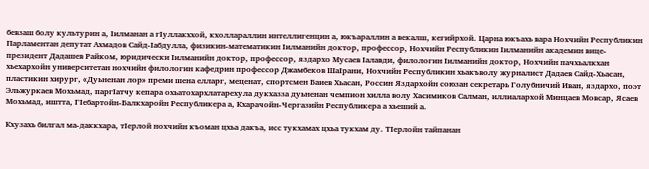бевзаш болу культурин а, Iилманан а гIуллакххой, кхоллараллин интеллигенцин а, юкъараллин а векалш, кегийрхой. Царна юкъахь вара Нохчийн Республикин Парламентан депутат Ахмадов Сайд-Iабдулла, физикин-математикин Iилманийн доктор, профессор, Нохчийн Республикин Iилманийн академин вице-президент Дадашев Райком, юридически Iилманийн доктор, профессор, яздархо Мусаев Iалавди, филологин Iилманийн доктор, Нохчийн пачхьалкхан хьехархойн университетан нохчийн филологин кафедрин профессор Джамбеков ШаIрани, Нохчийн Республикин хьакъволу журналист Дадаев Сайд-Хьасан, пластикин хирург, «Дуьненан лор» преми шена елларг, меценат, спортсмен Баиев Хьасан, Россин Яздархойн союзан секретарь Голубничий Иван, яздархо, поэт Эльжуркаев Мохьмад, паргIатчу кепара охьатохархлатарехула дукхазза дуьненан чемпион хилла волу Хасимиков Салман, иллиалархой Минцаев Мовсар, Ясаев Мохьмад, иштта, ГIебартойн-Балкхаройн Республикера а, Кхарачойн-Чергазийн Республикера а хьеший а.

Кхузахь билгал ма-даккхара, тIерлой нохчийн къоман цхьа дакъа, исс тукхамах цхьа тукхам ду. ТIерлойн тайпанан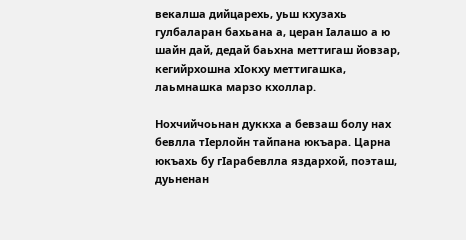векалша дийцарехь, уьш кхузахь гулбаларан бахьана а, церан Iалашо а ю шайн дай, дедай баьхна меттигаш йовзар, кегийрхошна хIокху меттигашка, лаьмнашка марзо кхоллар.

Нохчийчоьнан дуккха а бевзаш болу нах бевлла тIерлойн тайпана юкъара. Царна юкъахь бу гIарабевлла яздархой, поэташ, дуьненан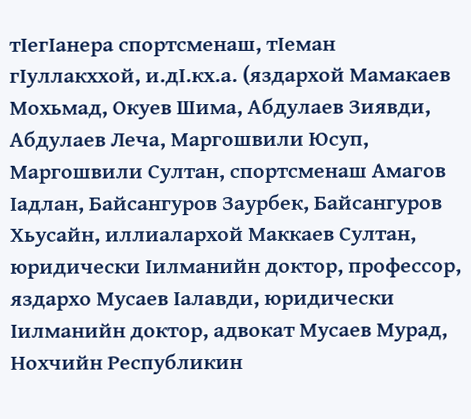тIегIанера спортсменаш, тIеман гIуллакххой, и.дI.кх.а. (яздархой Мамакаев Мохьмад, Окуев Шима, Абдулаев Зиявди, Абдулаев Леча, Маргошвили Юсуп, Маргошвили Султан, спортсменаш Амагов Iадлан, Байсангуров Заурбек, Байсангуров Хьусайн, иллиалархой Маккаев Султан, юридически Iилманийн доктор, профессор, яздархо Мусаев Iалавди, юридически Iилманийн доктор, адвокат Мусаев Мурад, Нохчийн Республикин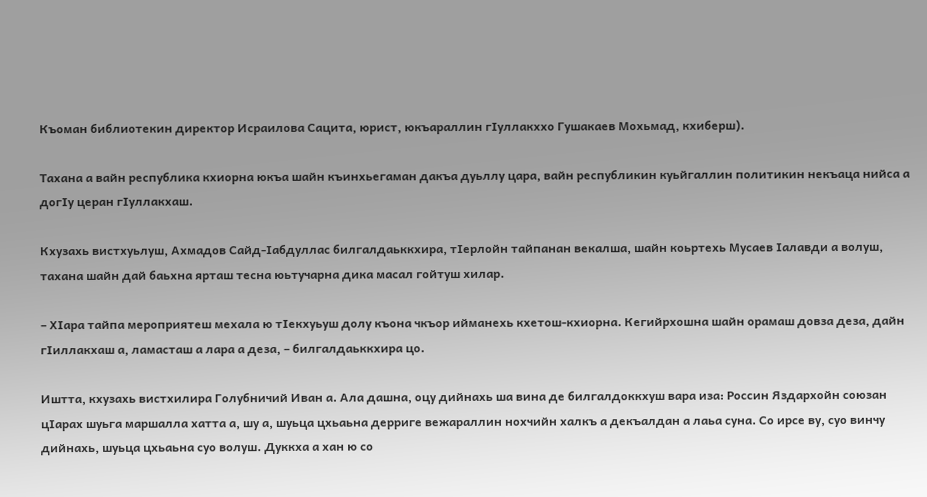Къоман библиотекин директор Исраилова Сацита, юрист, юкъараллин гIуллакххо Гушакаев Мохьмад, кхиберш).

Тахана а вайн республика кхиорна юкъа шайн къинхьегаман дакъа дуьллу цара, вайн республикин куьйгаллин политикин некъаца нийса а догIу церан гIуллакхаш.

Кхузахь вистхуьлуш, Ахмадов Сайд-Iабдуллас билгалдаьккхира, тIерлойн тайпанан векалша, шайн коьртехь Мусаев Iалавди а волуш, тахана шайн дай баьхна ярташ тесна юьтучарна дика масал гойтуш хилар.

– ХIара тайпа мероприятеш мехала ю тIекхуьуш долу къона чкъор ийманехь кхетош-кхиорна. Кегийрхошна шайн орамаш довза деза, дайн гIиллакхаш а, ламасташ а лара а деза, – билгалдаьккхира цо.

Иштта, кхузахь вистхилира Голубничий Иван а. Ала дашна, оцу дийнахь ша вина де билгалдоккхуш вара иза: Россин Яздархойн союзан цIарах шуьга маршалла хатта а, шу а, шуьца цхьаьна дерриге вежараллин нохчийн халкъ а декъалдан а лаьа суна. Со ирсе ву, суо винчу дийнахь, шуьца цхьаьна суо волуш. Дуккха а хан ю со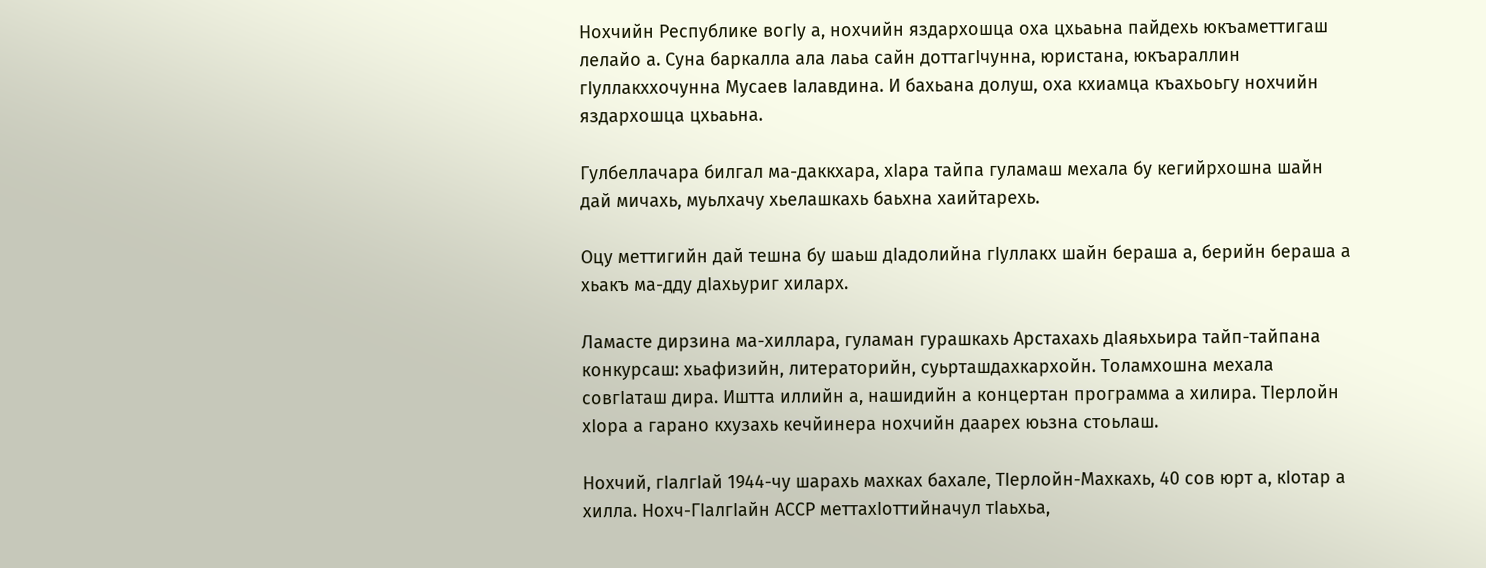Нохчийн Республике вогIу а, нохчийн яздархошца оха цхьаьна пайдехь юкъаметтигаш лелайо а. Суна баркалла ала лаьа сайн доттагIчунна, юристана, юкъараллин гIуллакххочунна Мусаев Iалавдина. И бахьана долуш, оха кхиамца къахьоьгу нохчийн яздархошца цхьаьна.

Гулбеллачара билгал ма-даккхара, хIара тайпа гуламаш мехала бу кегийрхошна шайн дай мичахь, муьлхачу хьелашкахь баьхна хаийтарехь.

Оцу меттигийн дай тешна бу шаьш дIадолийна гIуллакх шайн бераша а, берийн бераша а хьакъ ма-дду дIахьуриг хиларх.

Ламасте дирзина ма-хиллара, гуламан гурашкахь Арстахахь дIаяьхьира тайп-тайпана конкурсаш: хьафизийн, литераторийн, суьрташдахкархойн. Толамхошна мехала совгIаташ дира. Иштта иллийн а, нашидийн а концертан программа а хилира. ТIерлойн хIора а гарано кхузахь кечйинера нохчийн даарех юьзна стоьлаш.

Нохчий, гIалгIай 1944-чу шарахь махках бахале, ТIерлойн-Махкахь, 40 сов юрт а, кIотар а хилла. Нохч-ГIалгIайн АССР меттахIоттийначул тIаьхьа,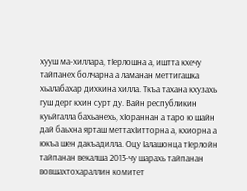хууш ма-хиллара, тIерлошна а, иштта кхечу тайпанех болчарна а ламанан меттигашка хьалабахар дихкина хилла. Ткъа тахана кхузахь гуш дерг кхин сурт ду. Вайн республикин куьйгалла бахьанехь, хIораннан а таро ю шайн дай баьхна ярташ меттахIитторна а, кхиорна а юкъа шен дакъадилла. Оцу Iалашонца тIерлойн тайпанан векалша 2013-чу шарахь тайпанан вовшахтохараллин комитет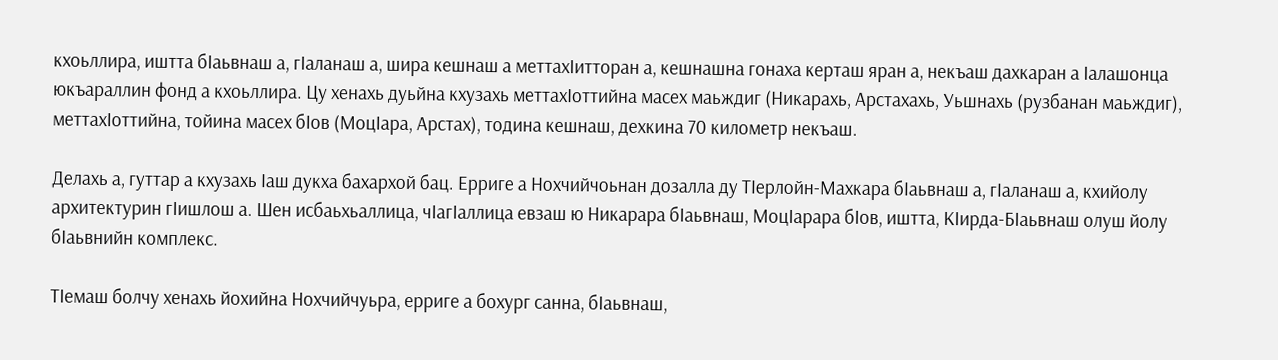кхоьллира, иштта бIаьвнаш а, гIаланаш а, шира кешнаш а меттахIитторан а, кешнашна гонаха керташ яран а, некъаш дахкаран а Iалашонца юкъараллин фонд а кхоьллира. Цу хенахь дуьйна кхузахь меттахIоттийна масех маьждиг (Никарахь, Арстахахь, Уьшнахь (рузбанан маьждиг), меттахIоттийна, тойина масех бIов (МоцIара, Арстах), тодина кешнаш, дехкина 70 километр некъаш.

Делахь а, гуттар а кхузахь Iаш дукха бахархой бац. Ерриге а Нохчийчоьнан дозалла ду ТIерлойн-Махкара бIаьвнаш а, гIаланаш а, кхийолу архитектурин гIишлош а. Шен исбаьхьаллица, чIагIаллица евзаш ю Никарара бIаьвнаш, МоцIарара бIов, иштта, КIирда-БIаьвнаш олуш йолу бIаьвнийн комплекс.

ТIемаш болчу хенахь йохийна Нохчийчуьра, ерриге а бохург санна, бIаьвнаш,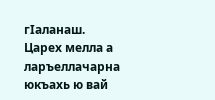гIаланаш. Царех мелла а ларъеллачарна юкъахь ю вай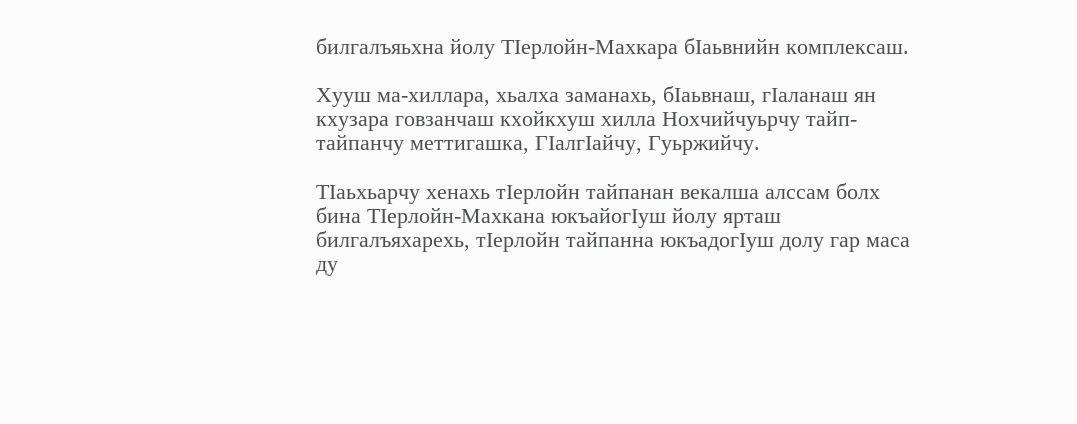билгалъяьхна йолу ТIерлойн-Махкара бIаьвнийн комплексаш.

Хууш ма-хиллара, хьалха заманахь, бIаьвнаш, гIаланаш ян кхузара говзанчаш кхойкхуш хилла Нохчийчуьрчу тайп-тайпанчу меттигашка, ГIалгIайчу, Гуьржийчу.

ТIаьхьарчу хенахь тIерлойн тайпанан векалша алссам болх бина ТIерлойн-Махкана юкъайогIуш йолу ярташ билгалъяхарехь, тIерлойн тайпанна юкъадогIуш долу гар маса ду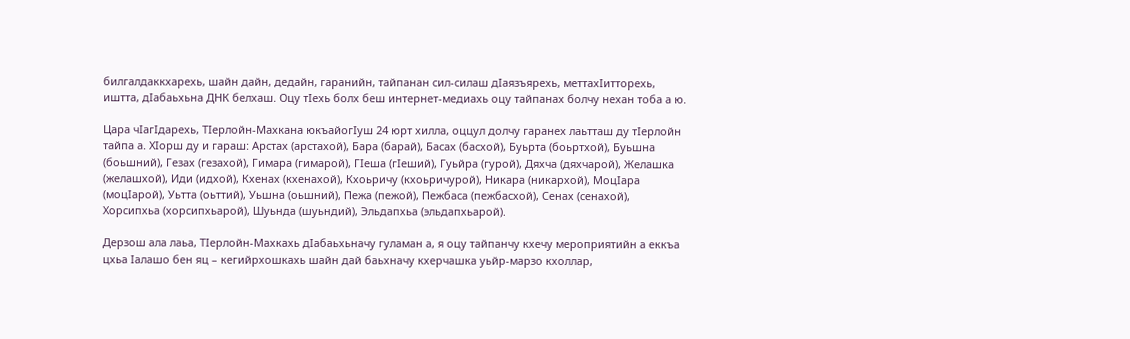билгалдаккхарехь, шайн дайн, дедайн, гаранийн, тайпанан сил-силаш дIаязъярехь, меттахIитторехь, иштта, дIабаьхьна ДНК белхаш. Оцу тIехь болх беш интернет-медиахь оцу тайпанах болчу нехан тоба а ю.

Цара чIагIдарехь, ТIерлойн-Махкана юкъайогIуш 24 юрт хилла, оццул долчу гаранех лаьтташ ду тIерлойн тайпа а. ХIорш ду и гараш: Арстах (арстахой), Бара (барай), Басах (басхой), Буьрта (боьртхой), Буьшна (боьшний), Гезах (гезахой), Гимара (гимарой), ГIеша (гIеший), Гуьйра (гурой), Дяхча (дяхчарой), Желашка (желашхой), Иди (идхой), Кхенах (кхенахой), Кхоьричу (кхоьричурой), Никара (никархой), МоцIара (моцIарой), Уьтта (оьттий), Уьшна (оьшний), Пежа (пежой), Пежбаса (пежбасхой), Сенах (сенахой), Хорсипхьа (хорсипхьарой), Шуьнда (шуьндий), Эльдапхьа (эльдапхьарой).

Дерзош ала лаьа, ТIерлойн-Махкахь дIабаьхьначу гуламан а, я оцу тайпанчу кхечу мероприятийн а еккъа цхьа Iалашо бен яц – кегийрхошкахь шайн дай баьхначу кхерчашка уьйр-марзо кхоллар,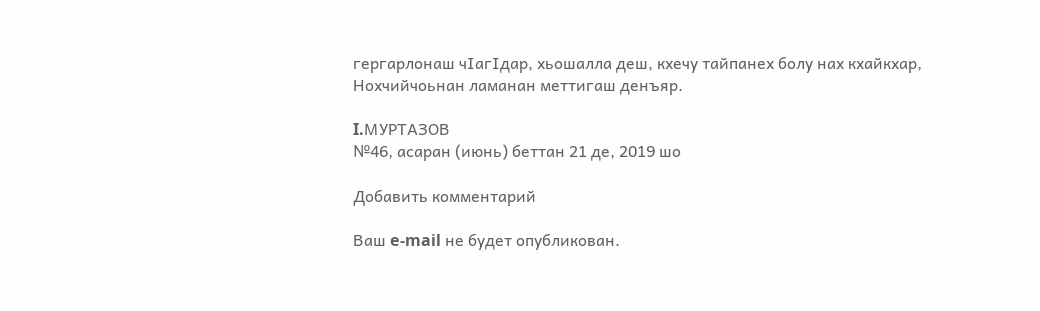гергарлонаш чIагIдар, хьошалла деш, кхечу тайпанех болу нах кхайкхар, Нохчийчоьнан ламанан меттигаш денъяр.

I.МУРТАЗОВ
№46, асаран (июнь) беттан 21 де, 2019 шо

Добавить комментарий

Ваш e-mail не будет опубликован.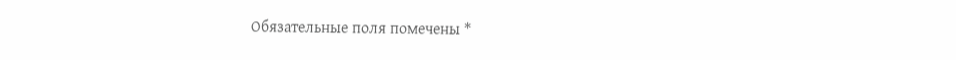Обязательные поля помечены *